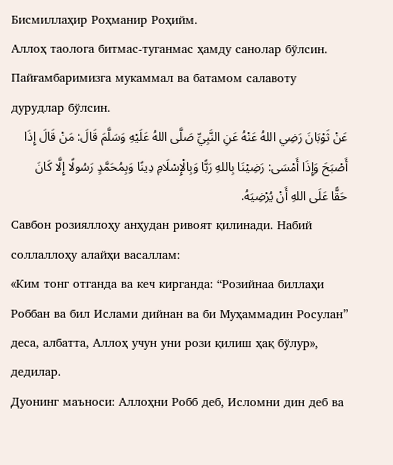Бисмиллаҳир Роҳманир Роҳийм.
Аллоҳ таолога битмас-туганмас ҳамду санолар бўлсин.
Пайғамбаримизга мукаммал ва батамом салавоту дурудлар бўлсин.
عَنْ ثَوْبَانَ رَضِي اللهُ عَنْهُ عَنِ النَّبِيِّ صَلَّى اللهُ عَلَيْهِ وَسَلَّمَ قَالَ: مَنْ قَالَ إِذَا أَصْبَحَ وَإِذَا أَمْسَى: رَضِيْنَا بِاللهِ رَبًّا وَبِالْإِسْلَامِ دِينًا وَبِمُحَمَّدٍ رَسُولًا إِلَّا كَانَ حَقًّا عَلَى اللهِ أَنْ يُرْضِيَهُ.
Савбон розияллоҳу анҳудан ривоят қилинади. Набий соллаллоҳу алайҳи васаллам:
«Ким тонг отганда ва кеч кирганда: “Розийнаа биллаҳи Роббан ва бил Ислами дийнан ва би Муҳаммадин Росулан” деса, албатта, Аллоҳ учун уни рози қилиш ҳақ бўлур», дедилар.
Дуонинг маъноси: Аллоҳни Робб деб, Исломни дин деб ва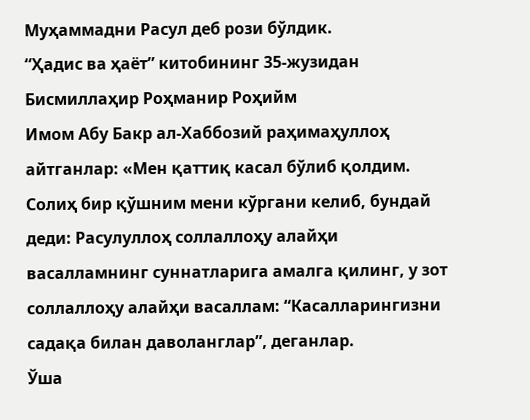Муҳаммадни Расул деб рози бўлдик.
“Ҳадис ва ҳаёт” китобининг 35-жузидан
Бисмиллаҳир Роҳманир Роҳийм
Имом Абу Бакр ал-Хаббозий раҳимаҳуллоҳ айтганлар: «Мен қаттиқ касал бўлиб қолдим. Солиҳ бир қўшним мени кўргани келиб, бундай деди: Расулуллоҳ соллаллоҳу алайҳи васалламнинг суннатларига амалга қилинг, у зот соллаллоҳу алайҳи васаллам: “Касалларингизни садақа билан даволанглар”, деганлар.
Ўша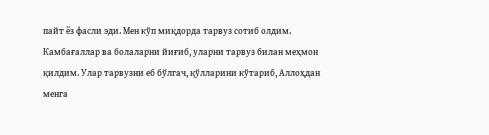пайт ёз фасли эди. Мен кўп миқдорда тарвуз сотиб олдим. Камбағаллар ва болаларни йиғиб, уларни тарвуз билан меҳмон қилдим. Улар тарвузни еб бўлгач, қўлларини кўтариб, Аллоҳдан менга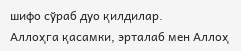шифо сўраб дуо қилдилар.
Аллоҳга қасамки, эрталаб мен Аллоҳ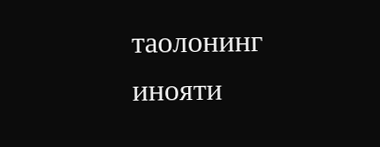таолонинг инояти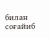билан соғайиб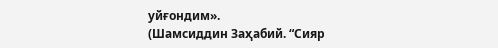уйғондим».
(Шамсиддин Заҳабий. “Сияр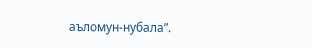аъломун-нубала”.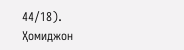44/18).
Ҳомиджон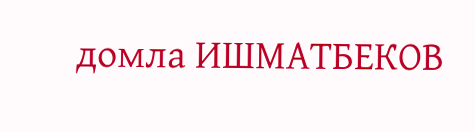домла ИШМАТБЕКОВ